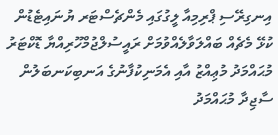އިނގިރޭސި ޕްރިމިއާ ލީގުގައި މެންޗެސްޓަރ ޔުނައިޓެޑުން ކުޅޭ މެޗެއް ބައްލަވާލެއްވުމަށް ރައީސުލްޖުމްހޫރިއްޔާ ޑޮކްޓަރު މުޙައްމަދު މުޢިއްޒު އާއި އެމަނިކުފާނުގެ އަނބިކަނބަލުން ސާޖިދާ މުޙައްމަދު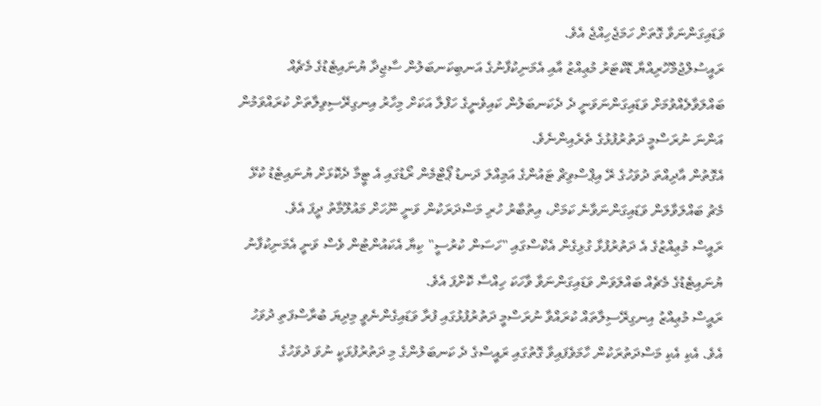ވަޑައިގަންނަވާ ގޮތަށް ހަމަޖެހިއްޖެ އެވެ.
ރައީސުލްޖުމްހޫރިއްޔާ ޑޮކްޓަރު މުޢިއްޒު އާއި އެމަނިކުފާނުގެ އަނބިކަނބަލުން ސާޖިދާ ޔުނައިޓެޑުގެ މެޗެއް ބައްލަވާލެއްވުމަށް ވަޑައިގަންނަވަނީ ދެ ދެކަނބަލުން ކައިވެނީގެ ހަފްލާ އަކަށް މިހާރު އިނގިރޭސިވިލާތަށް ކުރައްވަމުން އަންނަ ނުރަސްމީ ދަތުރުފުޅުގެ ތެރެއިންނެވެ.
އެގޮތުން އާދިއްތަ ދުވަހުގެ ރޭ އިޕްސްވިޗް ޓައުންގެ އަމިއްލަ ދަނޑު ޕޯޓްމެން ރޯޑުގައި އެ ޓީމާ ދެކޮޅަށް ޔުނައިޓެޑު ކުޅޭ މެޗު ބައްލަވާލަން ވަޑައިގަންނަވާނެ ކަމަށް، އިތުބާރު ހުރި މަސްދަރަކުން ވަނީ ނޫހަށް މައުލޫމާތު ދީފަ އެވެ.
ރައީސް މުޢިއްޒުގެ އެ ދަތުރުފުޅާ ގުޅިގެން އެކްސްގައި "ހަސަން ކުރުސީ" ކިޔާ އެކައުންޓުން ވެސް ވަނީ އެމަނިކުފާނު ޔުނައިޓެޑުގެ މެޗެއް ބައްލަވަން ވަޑައިގަންނަވާ ވާހަކަ ހިއްސާ ކޮށްފަ އެވެ.
ރައީސް މުޢިއްޒު އިނގިރޭސިލާތައް ކުރައްވާ ނުރަސްމީ ދަތުރުފުޅުގައި ފުރާ ވަޑައިގެންނެވީ މިދިޔަ ބުރާސްފަތި ދުވަހު އެވެ. އެކި އެކި މަސްދަތުރަކުން ހާމަވެފައިވާ ގޮތުގައި ރައީސްގެ ދެ ކަނބަލުންގެ މި ދަތުރުފުޅަކީ ނުވަ ދުވަހުގެ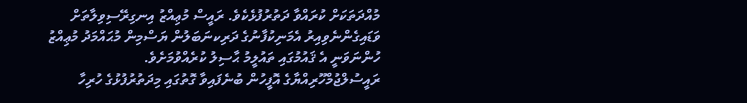މުއްދަތަކަށް ކުރައްވާ ދަތުރުފުޅެކެވެ. ރައީސް މުޢިއްޒު އިނގިރޭސިވިލާތަށް ވަޑައިގެންނެވިއިރު އެމަނިކުފާނުގެ ދަރިކނަބަލުން ޔަސްމިން މުޙައްމަދު މުޢިއްޒު ހުންނަވަނީ އެ ޤައުމުގައި ތައުލީމު ޙާސިލު ކުރެއްވުމަށެވެ. ރައީސުލްޖުމްހޫރިއްޔާގެ އޮފީހުން ބުނެފައިވާ ގޮތުގައި މިދަތުރުފުޅުގެ ހުރިހާ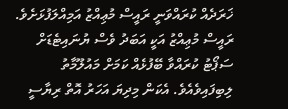ޚަރަދެއް ކުރައްވަނީ ރައީސް މުޢިއްޒު އަމިއްލަފުޅަށެވެ.
ރައީސް މުޢިއްޒު އަކީ އަބަދު ވެސް ޔުނައިޓެޑަށް ސަޕޯޓު ކުރައްވާ ބޭފުޅެއް ކަމަށް މައުލޫމާތު ލިބިފައިވެއެވެ. އެކަން މިދިޔަ އަހަރު އޮތް ރިޔާސީ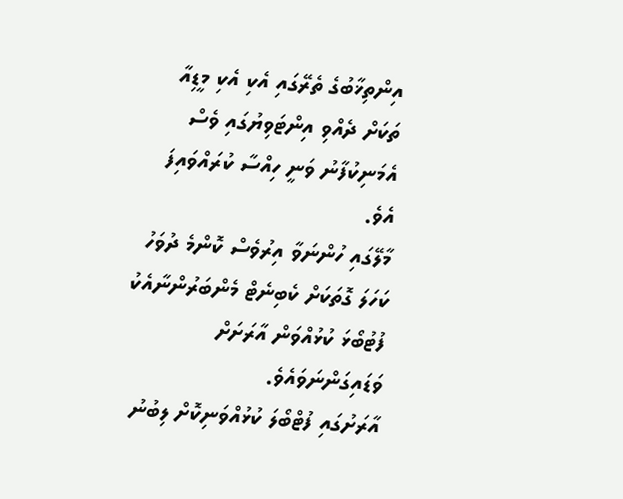އިންތިޚާބުގެ ތެރޭގައި އެކި އެކި މީޑިއާ ތަކަށް ދެއްވި އިންޓަވިޔުގައި ވެސް އެމަނިކުފާނު ވަނީ ހިއްސާ ކުރައްވައިފަ އެވެ.
މާލޭގައި ހުންނަވާ އިރުވެސް ކޮންމެ ދުވަހު ކަހަލަ ގޮތަކަށް ކެބިނެޓް މެންބަރުންނާއެކު ފުޓުބޯޅަ ކުޅުއްވަން އާރަށަށް ވަޑައިގަންނަވައެވެ.
އާރަށުގައި ފުޓްބޯލަ ކުޅުއްވަނިކޮށް ލިބުނު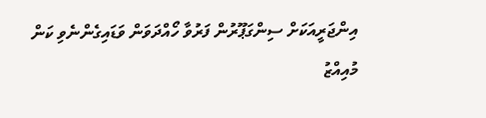އިންޖަރީއަކަށް ސިންގަޕޫރުން ފަރުވާ ހޯއްދަވަން ވަޑައިގެންނެވި ކަން މުއިއްޒު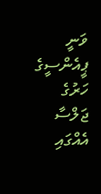ވަނީ ޕީއެންސީގެ ހަރުގެ ޖަލްސާ އެއްގައި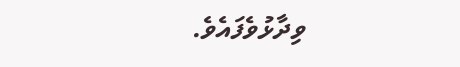ވިދާޅުވެފައެވެ.